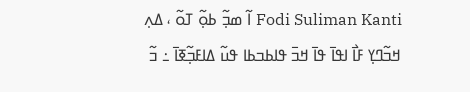Fodi Suliman Kanti ߊ߬ ߘߏ߲߬ ߕߋ߲߬ ߠߋ߬ ، ߡߍ߲ ߞߏ߬ߣߌ߲ ߓߊ߯ ߊߟߊ߫ ߟߊ߫ ߞߏ߫ ߟߊߕߏߕߊ ߟߎ߬ ߡߊߓߏ߲߬ߧߊ߫ ߸ ߏ߬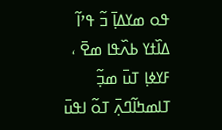ߟߋ ߘߌߡߊ߲߫ ߏ߬ ߟߴߊ߬ ߡߊ߰ߙߌ ߕߍ߰ߟߊ ߘߐ߫ ، ߓߌߦߊ߲ ߠߎ߫ ߘߏ߲߬ ߠߊߘߤߊ߬ߣߍ߲߫ ߠߋ߬ ߊߟߎ߫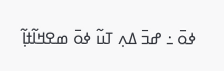ߦߋ߫ ߸ ߝߏ߫ ߡߍ߲ ߠߎ߬ ߦߋ߫ ߘߐߞߊ߬ߙߊ߲߬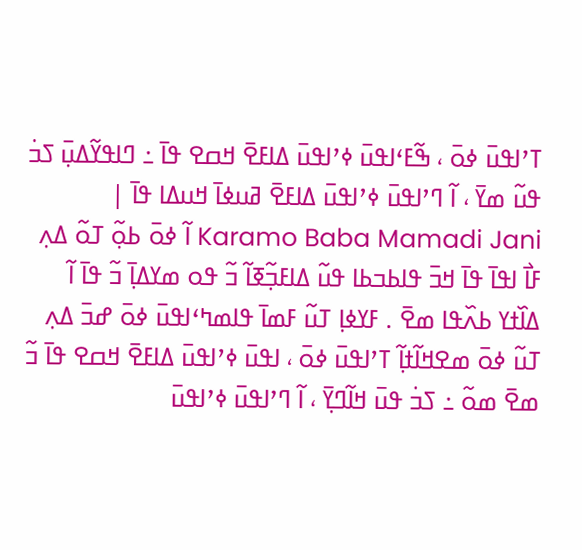ߠߴߊߟߎ߫ ߦߋ߫ ، ߒ߬ߓߵߊߟߎ߫ ߦߴߊߟߎ߫ ߡߊߓߐ߫ ߞߛߐ ߟߊ߫ ߸ ߣߊߟߌ߬ߡߎ߲߫ ߖߏ߭ ߟߎ߬ ߘߌ߫ ، ߊ߬ ߣߴߊߟߎ߫ ߦߴߊߟߎ߫ ߡߊߓߐ߫ ߥߎߦߊ߫ ߞߎߡߊ ߟߊ߫ |
Karamo Baba Mamadi Jani ߊ߬ ߦߋ߫ ߕߋ߲߬ ߠߋ߬ ߡߍ߲ ߓߊ߯ ߊߟߊ߫ ߟߊ߫ ߞߏ߫ ߟߊߕߏߕߊ ߟߎ߬ ߡߊߓߏ߲߬ߧߊ߬ ߏ߬ ߟߋ ߘߌߡߊ߲߫ ߏ߬ ߟߊ߫ ߊ߬ ߡߊ߰ߙߌ ߕߍ߰ߟߊ ߘߐ߫ . ߓߌߦߊ߲ ߠߎ߬ ߓߘߊ߫ ߟߊߘߤߵߊߟߎ߫ ߦߋ߫ ߝߏ߫ ߡߍ߲ ߠߎ߬ ߦߋ߫ ߘߐߞߊ߬ߙߊ߲߬ ߠߴߊߟߎ߫ ߦߋ߫ ، ߊߟߎ߫ ߦߴߊߟߎ߫ ߡߊߓߐ߫ ߞߛߐ ߟߊ߫ ߏ߬ ߘߐ߫ ߘߋ߬ ߸ ߖߏ߭ ߟߎ߫ ߞߊ߬ߣߌ߲߫ ، ߊ߬ ߣߴߊߟߎ߫ ߦߴߊߟߎ߫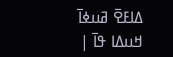ߡߊߓߐ߫ ߥߎߦߊ߫ ߞߎߡߊ ߟߊ߫ |